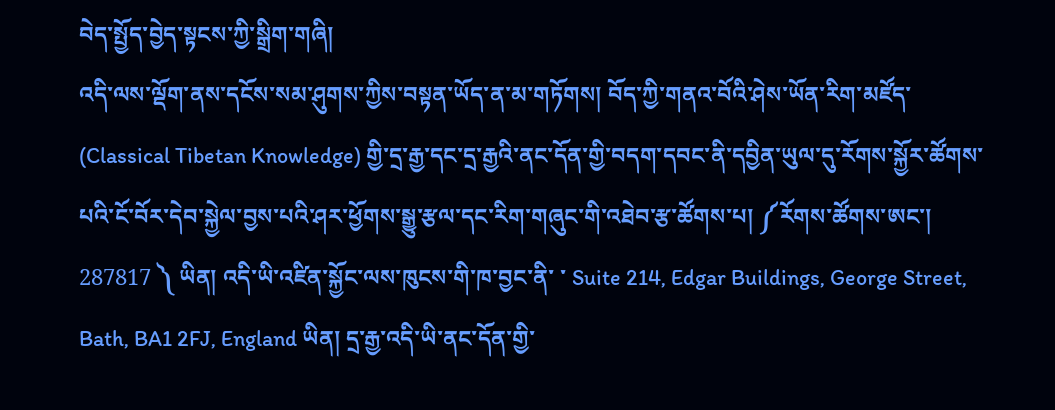བེད་སྤྱོད་བྱེད་སྟངས་ཀྱི་སྒྲིག་གཞི།
འདི་ལས་ལྡོག་ནས་དངོས་སམ་ཤུགས་ཀྱིས་བསྟན་ཡོད་ན་མ་གཏོགས། བོད་ཀྱི་གནའ་བོའི་ཤེས་ཡོན་རིག་མཛོད་ (Classical Tibetan Knowledge) གྱི་དྲ་རྒྱ་དང་དྲ་རྒྱའི་ནང་དོན་གྱི་བདག་དབང་ནི་དབྱིན་ཡུལ་དུ་རོགས་སྐྱོར་ཚོགས་པའི་ངོ་བོར་དེབ་སྐྱེལ་བྱས་པའི་ཤར་ཕྱོགས་སྒྱུ་རྩལ་དང་རིག་གཞུང་གི་འཐེབ་རྩ་ཚོགས་པ། ༼རོགས་ཚོགས་ཨང་། 287817 ༽ ཡིན། འདི་ཡི་འཛིན་སྐྱོང་ལས་ཁུངས་གི་ཁ་བྱང་ནི་ ་ Suite 214, Edgar Buildings, George Street, Bath, BA1 2FJ, England ཡིན། དྲ་རྒྱ་འདི་ཡི་ནང་དོན་གྱི་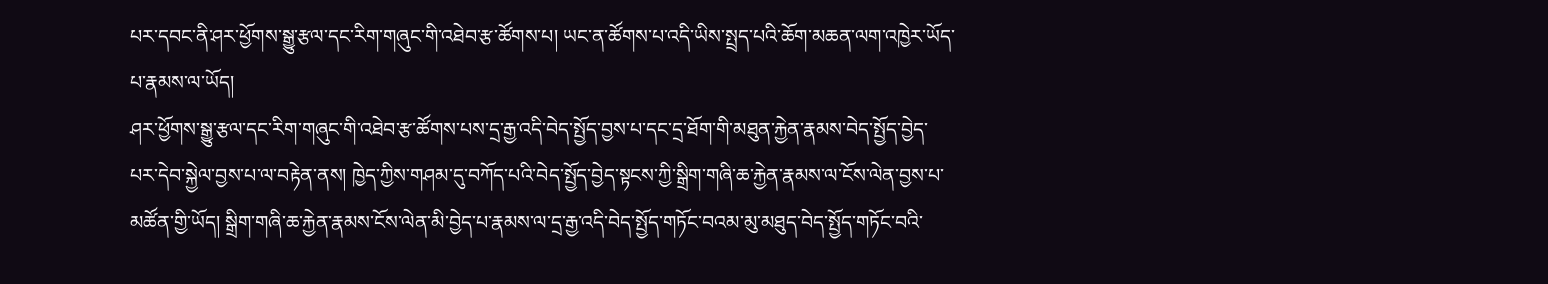པར་དབང་ནི་ཤར་ཕྱོགས་སྒྱུ་རྩལ་དང་རིག་གཞུང་གི་འཐེབ་རྩ་ཚོགས་པ། ཡང་ན་ཚོགས་པ་འདི་ཡིས་སྤྲད་པའི་ཆོག་མཆན་ལག་འཁྱེར་ཡོད་པ་རྣམས་ལ་ཡོད།
ཤར་ཕྱོགས་སྒྱུ་རྩལ་དང་རིག་གཞུང་གི་འཐེབ་རྩ་ཚོགས་པས་དྲ་རྒྱ་འདི་བེད་སྤྱོད་བྱས་པ་དང་དྲ་ཐོག་གི་མཐུན་རྐྱེན་རྣམས་བེད་སྤྱོད་བྱེད་པར་དེབ་སྐྱེལ་བྱས་པ་ལ་བརྟེན་ནས། ཁྱེད་ཀྱིས་གཤམ་དུ་བཀོད་པའི་བེད་སྤྱོད་བྱེད་སྟངས་ཀྱི་སྒྲིག་གཞི་ཆ་རྐྱེན་རྣམས་ལ་ངོས་ལེན་བྱས་པ་མཚོན་གྱི་ཡོད། སྒྲིག་གཞི་ཆ་རྐྱེན་རྣམས་ངོས་ལེན་མི་བྱེད་པ་རྣམས་ལ་དྲ་རྒྱ་འདི་བེད་སྤྱོད་གཏོང་བའམ་མུ་མཐུད་བེད་སྤྱོད་གཏོང་བའི་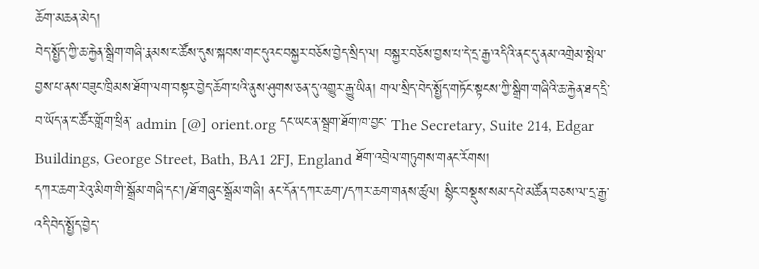ཆོག་མཆན་མེད།
བེད་སྤྱོད་ཀྱི་ཆ་རྐྱེན་སྒྲིག་གཞི་རྣམས་ང་ཚོས་དུས་སྐབས་གང་དུའང་བསྐྱར་བཅོས་བྱེད་སྲིད་ལ། བསྐྱར་བཅོས་བྱས་པ་དེ་དྲ་རྒྱ་འདིའི་ནང་དུ་ནམ་འགྲེམ་སྤེལ་བྱས་པ་ནས་བཟུང་ཁྲིམས་ཐོག་ལག་བསྟར་བྱེད་ཆོག་པའི་ནུས་ཤུགས་ཅན་དུ་འགྱུར་རྒྱུ་ཡིན། གལ་སྲིད་བེད་སྤྱོད་གཏོང་སྟངས་ཀྱི་སྒྲིག་གཞིའི་ཆ་རྐྱེན་ཐད་དྲི་བ་ཡོད་ན་ང་ཚོར་གློག་ཕྲིན་ admin [@] orient.org དང་ཡང་ན་སྦྲག་ཐོག་ཁ་བྱང་ The Secretary, Suite 214, Edgar Buildings, George Street, Bath, BA1 2FJ, England ཐོག་འབྲེལ་གཏུགས་གནང་རོགས།
དཀར་ཆག་རེའུ་མིག་གི་སྒྲོམ་གཞི་དང་།/ཐོ་གཞུང་སྒྲོམ་གཞི། ནང་དོན་དཀར་ཆག་/དཀར་ཆག་གནས་ཚུལ། སྙིང་བསྡུས་སམ་དཔེ་མཚོན་བཅས་ལ་དྲ་རྒྱ་འདི་བེད་སྤྱོད་བྱེད་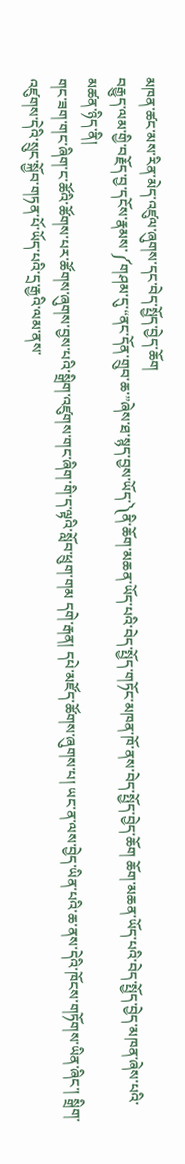མཁན་ཚང་མས་རིན་མེད་འཛུལ་ཞུགས་དང་བེད་སྤྱོད་བྱེད་ཆོག
བརྒྱུད་ལམ་གྱི་བརྗོད་བྱ་དངོས་རྣམས་༼གཤམ་དུ་“ནང་དོན་གྲུབ་ཆ་”ཞེས་ཐ་སྙད་བྱས་ཡོད་༽ནི་ཆོག་མཆན་ཡོད་པའི་བེད་སྤྱོད་གཏོང་མཁན་ཁོ་ནས་བེད་སྤྱོད་བྱེད་ཆོག ཆོག་མཆན་ཡོད་པའི་བེད་སྤྱོད་བྱེད་མཁན་ཞེས་པའི་མཚན་ཉིད་ནི།
གང་ཟག་གང་ཞིག་ང་ཚོའི་ཚོགས་པར་ཚོགས་ཞུགས་བྱས་པའི་སྒྲིག་འཛུགས་གང་ཞིག་གི་ད་ལྟའི་སློབ་ཕྲུག་གམ དགེ་རྒན། དཔེ་མཛོད་ཚོགས་ཞུགས་པ། ཡང་ན་ལས་བྱེད་ཡིན་པའི་ཆ་ནས་དེའི་ཁོངས་གཏོགས་ཡིན་ཞིང་། སྒྲིག་འཛུགས་དེའི་སྲུང་སྐྱོབ་གཏན་པོ་ཡོད་པའི་དྲ་རྒྱའི་ལམ་ནས་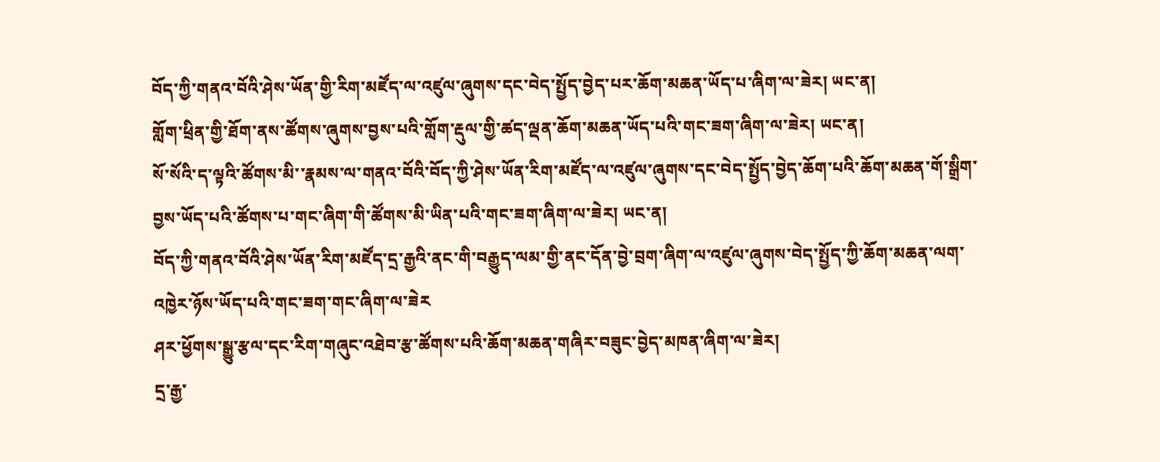བོད་ཀྱི་གནའ་བོའི་ཤེས་ཡོན་གྱི་རིག་མཛོད་ལ་འཛུལ་ཞུགས་དང་བེད་སྤྱོད་བྱེད་པར་ཆོག་མཆན་ཡོད་པ་ཞིག་ལ་ཟེར། ཡང་ན།
གློག་ཕྲིན་གྱི་ཐོག་ནས་ཚོགས་ཞུགས་བྱས་པའི་གློག་རྡུལ་གྱི་ཚད་ལྡན་ཆོག་མཆན་ཡོད་པའི་གང་ཟག་ཞིག་ལ་ཟེར། ཡང་ན།
སོ་སོའི་ད་ལྟའི་ཚོགས་མི་་རྣམས་ལ་གནའ་བོའི་བོད་ཀྱི་ཤེས་ཡོན་རིག་མཛོད་ལ་འཛུལ་ཞུགས་དང་བེད་སྤྱོད་བྱེད་ཆོག་པའི་ཆོག་མཆན་གོ་སྒྲིག་བྱས་ཡོད་པའི་ཚོགས་པ་གང་ཞིག་གི་ཚོགས་མི་ཡིན་པའི་གང་ཟག་ཞིག་ལ་ཟེར། ཡང་ན།
བོད་ཀྱི་གནའ་བོའི་ཤེས་ཡོན་རིག་མཛོད་དྲ་རྒྱའི་ནང་གི་བརྒྱུད་ལམ་གྱི་ནང་དོན་བྱེ་བྲག་ཞིག་ལ་འཛུལ་ཞུགས་བེད་སྤྱོད་ཀྱི་ཆོག་མཆན་ལག་འཁྱེར་ཉོས་ཡོད་པའི་གང་ཟག་གང་ཞིག་ལ་ཟེར
ཤར་ཕྱོགས་སྒྱུ་རྩལ་དང་རིག་གཞུང་འཐེབ་རྩ་ཚོགས་པའི་ཆོག་མཆན་གཞིར་བཟུང་བྱེད་མཁན་ཞིག་ལ་ཟེར།
དྲ་རྒྱ་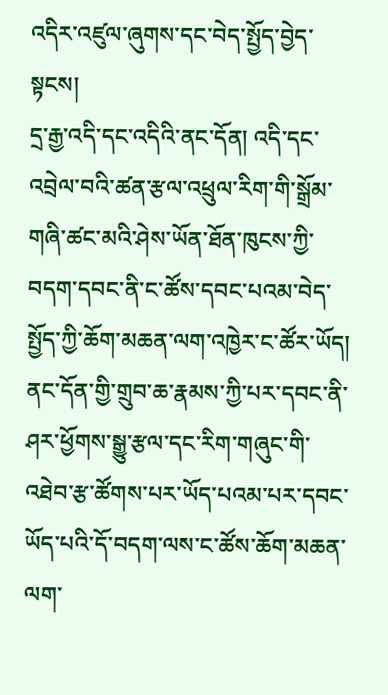འདིར་འཛུལ་ཞུགས་དང་བེད་སྤྱོད་བྱེད་སྟངས།
དྲ་རྒྱ་འདི་དང་འདིའི་ནང་དོན། འདི་དང་འབྲེལ་བའི་ཚན་རྩལ་འཕྲུལ་རིག་གི་སྒྲོམ་གཞི་ཚང་མའི་ཤེས་ཡོན་ཐོན་ཁུངས་ཀྱི་བདག་དབང་ནི་ང་ཚོས་དབང་པའམ་བེད་སྤྱོད་ཀྱི་ཆོག་མཆན་ལག་འཁྱེར་ང་ཚོར་ཡོད། ནང་དོན་གྱི་གྲུབ་ཆ་རྣམས་ཀྱི་པར་དབང་ནི་ཤར་ཕྱོགས་སྒྱུ་རྩལ་དང་རིག་གཞུང་གི་འཐེབ་རྩ་ཚོགས་པར་ཡོད་པའམ་པར་དབང་ཡོད་པའི་དོ་བདག་ལས་ང་ཚོས་ཆོག་མཆན་ལག་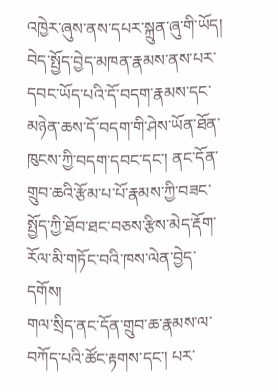འཁྱེར་ཞུས་ནས་དཔར་སྐྲུན་ཞུ་གི་ཡོད། བེད་སྤྱོད་བྱེད་མཁན་རྣམས་ནས་པར་དབང་ཡོད་པའི་དོ་བདག་རྣམས་དང་མཉེན་ཆས་དོ་བདག་གི་ཤེས་ཡོན་ཐོན་ཁུངས་ཀྱི་བདག་དབང་དང་། ནང་དོན་གྲུབ་ཆའི་རྩོམ་པ་པོ་རྣམས་ཀྱི་བཟང་སྤྱོད་ཀྱི་ཐོབ་ཐང་བཅས་རྩིས་མེད་རྡོག་རོལ་མི་གཏོང་བའི་ཁས་ལེན་བྱེད་དགོས།
གལ་སྲིད་ནང་དོན་གྲུབ་ཆ་རྣམས་ལ་བཀོད་པའི་ཚོང་རྟགས་དང་། པར་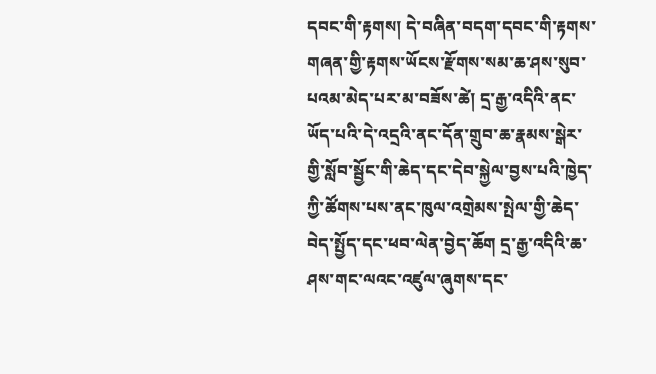དབང་གི་རྟགས། དེ་བཞིན་བདག་དབང་གི་རྟགས་གཞན་གྱི་རྟགས་ཡོངས་རྫོགས་སམ་ཆ་ཤས་སུབ་པའམ་མེད་པར་མ་བཟོས་ཚེ། དྲ་རྒྱ་འདིའི་ནང་ཡོད་པའི་དེ་འདྲའི་ནང་དོན་གྲུབ་ཆ་རྣམས་སྒེར་གྱི་སློབ་སྦྱོང་གི་ཆེད་དང་དེབ་སྐྱེལ་བྱས་པའི་ཁྱེད་ཀྱི་ཚོགས་པས་ནང་ཁུལ་འགྲེམས་སྤེལ་གྱི་ཆེད་བེད་སྤྱོད་དང་ཕབ་ལེན་བྱེད་ཆོག དྲ་རྒྱ་འདིའི་ཆ་ཤས་གང་ལའང་འཛུལ་ཞུགས་དང་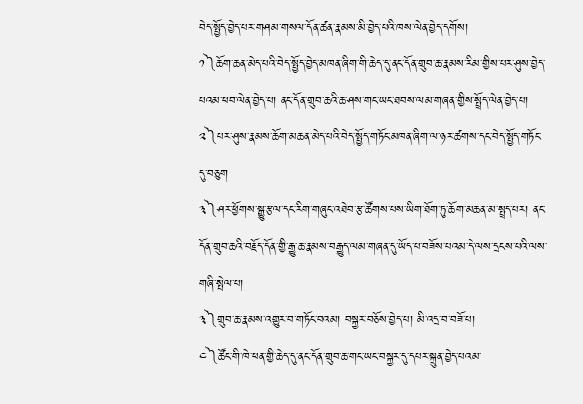བེད་སྤྱོད་བྱེད་པར་གཤམ་གསལ་དོན་ཚན་རྣམས་མི་བྱེད་པའི་ཁས་ལེན་བྱེད་དགོས།
༡༽ཆོག་ཆན་མེད་པའི་བེད་སྤྱོད་བྱེད་མཁན་ཞིག་གི་ཆེད་དུ་ནང་དོན་གྲུབ་ཆ་རྣམས་རིམ་གྱིས་པར་ཤུས་བྱེད་པའམ་ཕབ་ལེན་བྱེད་པ། ནང་དོན་གྲུབ་ཆའི་ཆ་ཤས་གང་ཡང་ཐབས་ལམ་གཞན་གྱིས་སྤྲོད་ལེན་བྱེད་པ།
༢༽པར་ཤུས་རྣམས་ཆོག་མཆན་མེད་པའི་བེད་སྤྱོད་གཏོང་མཁན་ཞིག་ལ་ཉར་ཚགས་དང་བེད་སྤྱོད་གཏོང་དུ་བཅུག
༣༽ཤར་ཕྱོགས་སྒྱུ་རྩལ་དང་རིག་གཞུང་འཐེབ་རྩ་ཚོགས་པས་ཡིག་ཐོག་ཏུ་ཆོག་མཆན་མ་སྤྲད་པར། ནང་དོན་གྲུབ་ཆའི་བརྗོད་དོན་གྱི་རྒྱུ་ཆ་རྣམས་བརྒྱུད་ལམ་གཞན་དུ་ཡོད་པ་བཟོས་པའམ་དེ་ལས་དྲངས་པའི་ལས་གཞི་སྤེལ་པ།
༣༽གྲུབ་ཆ་རྣམས་འགྱུར་བ་གཏོང་བའམ། བསྐྱར་བཅོས་བྱེད་པ། མི་འདྲ་བ་བཟོ་པ།
༤༽ཚོང་གི་ཁེ་ཕན་གྱི་ཆེད་དུ་ནང་དོན་གྲུབ་ཆ་གང་ཡང་བསྐྱར་དུ་དཔར་སྐྲུན་བྱེད་པའམ་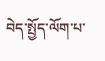བེད་སྤྱོད་ལོག་པ་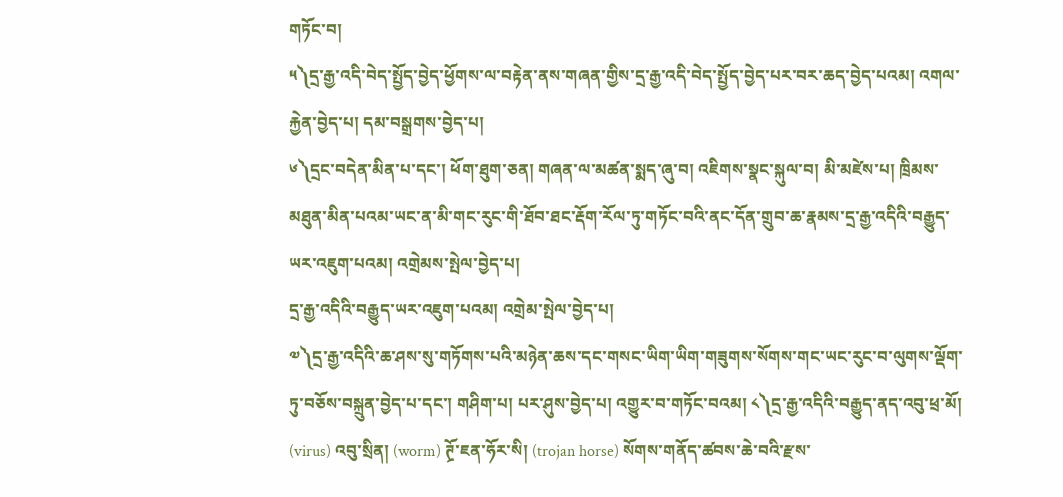གཏོང་བ།
༥༽དྲ་རྒྱ་འདི་བེད་སྤྱོད་བྱེད་ཕྱོགས་ལ་བརྟེན་ནས་གཞན་གྱིས་དྲ་རྒྱ་འདི་བེད་སྤྱོད་བྱེད་པར་བར་ཆད་བྱེད་པའམ། འགལ་རྐྱེན་བྱེད་པ། དམ་བསྒྲགས་བྱེད་པ།
༦༽དྲང་བདེན་མིན་པ་དང་། ཕོག་ཐུག་ཅན། གཞན་ལ་མཚན་སྨད་ཞུ་བ། འཇིགས་སྣང་སྐུལ་བ། མི་མཛེས་པ། ཁྲིམས་མཐུན་མིན་པའམ་ཡང་ན་མི་གང་རུང་གི་ཐོབ་ཐང་རྡོག་རོལ་ཏུ་གཏོང་བའི་ནང་དོན་གྲུབ་ཆ་རྣམས་དྲ་རྒྱ་འདིའི་བརྒྱུད་ཡར་འཇུག་པའམ། འགྲེམས་སྤེལ་བྱེད་པ།
དྲ་རྒྱ་འདིའི་བརྒྱུད་ཡར་འཇུག་པའམ། འགྲེམ་སྤེལ་བྱེད་པ།
༧༽དྲ་རྒྱ་འདིའི་ཆ་ཤས་སུ་གཏོགས་པའི་མཉེན་ཆས་དང་གསང་ཡིག་ཡིག་གཟུགས་སོགས་གང་ཡང་རུང་བ་ལུགས་ལྡོག་ཏུ་བཅོས་བསྐྲུན་བྱེད་པ་དང་། གཤིག་པ། པར་ཤུས་བྱེད་པ། འགྱུར་བ་གཏོང་བའམ། ༨༽དྲ་རྒྱ་འདིའི་བརྒྱུད་ནད་འབུ་ཕྲ་མོ། (virus) འབུ་སྲིན། (worm) ཊྲོ་ཇན་ཧོར་སི། (trojan horse) སོགས་གནོད་ཚབས་ཆེ་བའི་རྫས་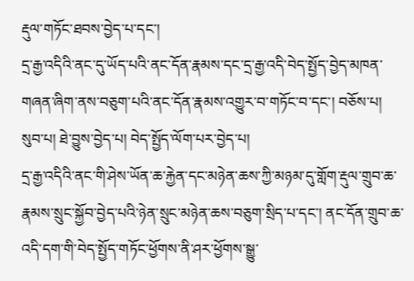རྡུལ་གཏོང་ཐབས་བྱེད་པ་དང་།
དྲ་རྒྱ་འདིའི་ནང་དུ་ཡོད་པའི་ནང་དོན་རྣམས་དང་དྲ་རྒྱ་འདི་བེད་སྤྱོད་བྱེད་མཁན་གཞན་ཞིག་ནས་བཅུག་པའི་ནང་དོན་རྣམས་འགྱུར་བ་གཏོང་བ་དང་། བཅོས་པ། སུབ་པ། ཐེ་བྱུས་བྱེད་པ། བེད་སྤྱོད་ལོག་པར་བྱེད་པ།
དྲ་རྒྱ་འདིའི་ནང་གི་ཤེས་ཡོན་ཆ་རྐྱེན་དང་མཉེན་ཆས་ཀྱི་མཉམ་དུ་གློག་རྡུལ་གྲུབ་ཆ་རྣམས་སྲུང་སྐྱོབ་བྱེད་པའི་ཉེན་སྲུང་མཉེན་ཆས་བཅུག་སྲིད་པ་དང་། ནང་དོན་གྲུབ་ཆ་འདི་དག་གི་བེད་སྤྱོད་གཏོང་ཕྱོགས་ནི་ཤར་ཕྱོགས་སྒྱུ་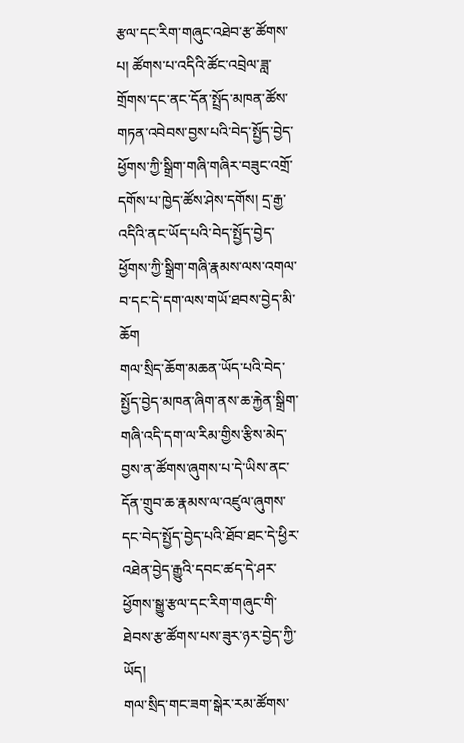རྩལ་དང་རིག་གཞུང་འཐེབ་རྩ་ཚོགས་པ། ཚོགས་པ་འདིའི་ཚོང་འབྲེལ་ཟླ་གྲོགས་དང་ནང་དོན་སྤྲོད་མཁན་ཚོས་གཏན་འབེབས་བྱས་པའི་བེད་སྤྱོད་བྱེད་ཕྱོགས་ཀྱི་སྒྲིག་གཞི་གཞིར་བཟུང་འགྲོ་དགོས་པ་ཁྱེད་ཚོས་ཤེས་དགོས། དྲ་རྒྱ་འདིའི་ནང་ཡོད་པའི་བེད་སྤྱོད་བྱེད་ཕྱོགས་ཀྱི་སྒྲིག་གཞི་རྣམས་ལས་འགལ་བ་དང་དེ་དག་ལས་གཡོ་ཐབས་བྱེད་མི་ཆོག
གལ་སྲིད་ཆོག་མཆན་ཡོད་པའི་བེད་སྤྱོད་བྱེད་མཁན་ཞིག་ནས་ཆ་རྐྱེན་སྒྲིག་གཞི་འདི་དག་ལ་རིམ་གྱིས་རྩིས་མེད་བྱས་ན་ཚོགས་ཞུགས་པ་དེ་ཡིས་ནང་དོན་གྲུབ་ཆ་རྣམས་ལ་འཛུལ་ཞུགས་དང་བེད་སྤྱོད་བྱེད་པའི་ཐོབ་ཐང་དེ་ཕྱིར་འཐེན་བྱེད་རྒྱུའི་དབང་ཚད་དེ་ཤར་ཕྱོགས་སྒྱུ་རྩལ་དང་རིག་གཞུང་གི་ཐེབས་རྩ་ཚོགས་པས་ཟུར་ཉར་བྱེད་ཀྱི་ཡོད།
གལ་སྲིད་གང་ཟག་སྒེར་རམ་ཚོགས་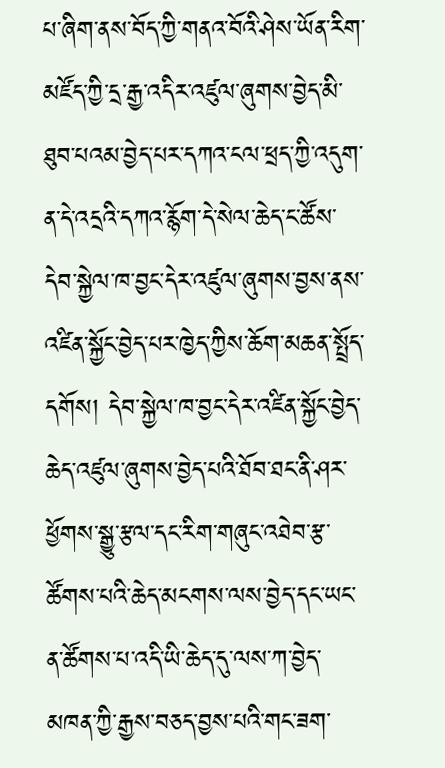པ་ཞིག་ནས་བོད་ཀྱི་གནའ་བོའི་ཤེས་ཡོན་རིག་མཛོད་ཀྱི་དྲ་རྒྱ་འདིར་འཛུལ་ཞུགས་བྱེད་མི་ཐུབ་པའམ་བྱེད་པར་དཀའ་ངལ་ཕྲད་ཀྱི་འདུག་ན་དེ་འདྲའི་དཀའ་རྙོག་དེ་སེལ་ཆེད་ང་ཚོས་དེབ་སྐྱེལ་ཁ་བྱང་དེར་འཛུལ་ཞུགས་བྱས་ནས་འཛིན་སྐྱོང་བྱེད་པར་ཁྱེད་ཀྱིས་ཆོག་མཆན་སྤྲོད་དགོས། དེབ་སྐྱེལ་ཁ་བྱང་དེར་འཛིན་སྐྱོང་བྱེད་ཆེད་འཛུལ་ཞུགས་བྱེད་པའི་ཐོབ་ཐང་ནི་ཤར་ཕྱོགས་སྒྱུ་རྩལ་དང་རིག་གཞུང་འཐེབ་རྩ་ཚོགས་པའི་ཆེད་མངགས་ལས་བྱེད་དང་ཡང་ན་ཚོགས་པ་འདི་ཡི་ཆེད་དུ་ལས་ཀ་བྱེད་མཁན་ཀྱི་རྒྱས་བཅད་བྱས་པའི་གང་ཟག་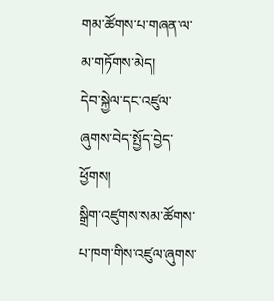གམ་ཚོགས་པ་གཞན་ལ་མ་གཏོགས་མེད།
དེབ་སྐྱེལ་དང་འཛུལ་ཞུགས་བེད་སྤྱོད་བྱེད་ཕྱོགས།
སྒྲིག་འཛུགས་སམ་ཚོགས་པ་ཁག་གིས་འཛུལ་ཞུགས་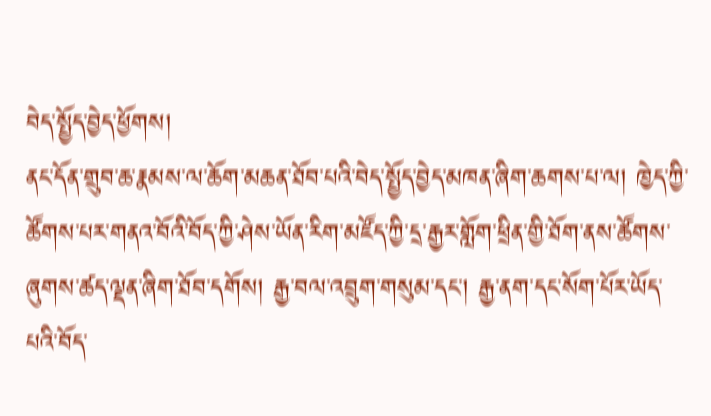བེད་སྤྱོད་བྱེད་ཕྱོགས།
ནང་དོན་གྲུབ་ཆ་རྣམས་ལ་ཆོག་མཆན་ཐོབ་པའི་བེད་སྤྱོད་བྱེད་མཁན་ཞིག་ཆགས་པ་ལ། ཁྱེད་ཀྱི་ཚོགས་པར་གནའ་བོའི་བོད་ཀྱི་ཤེས་ཡོན་རིག་མཛོད་ཀྱི་དྲ་རྒྱར་གློག་ཕྲིན་གྱི་ཐོག་ནས་ཚོགས་ཞུགས་ཚད་ལྡན་ཞིག་ཐོབ་དགོས། རྒྱ་བལ་འབྲུག་གསུམ་དང་། རྒྱ་ནག་དང་སོག་པོར་ཡོད་པའི་བོད་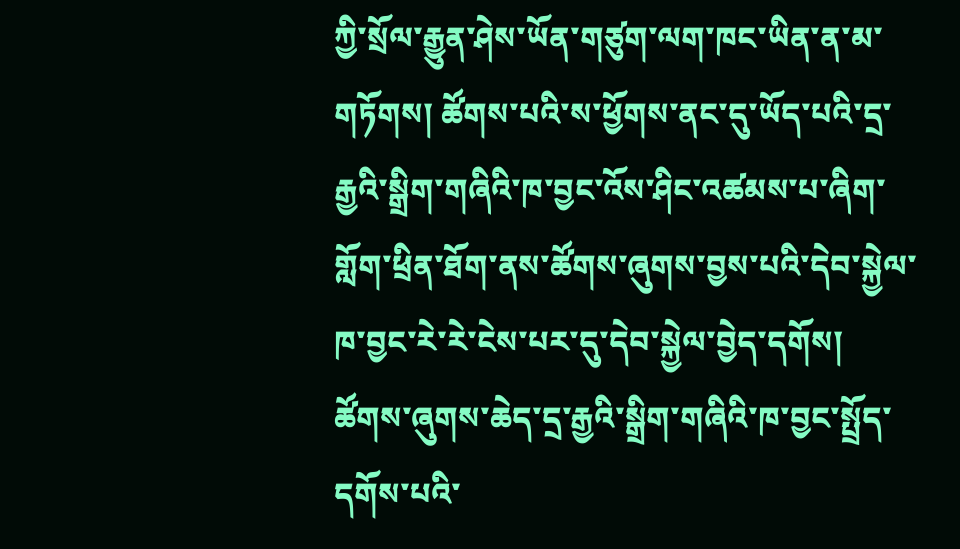ཀྱི་སྲོལ་རྒྱུན་ཤེས་ཡོན་གཙུག་ལག་ཁང་ཡིན་ན་མ་གཏོགས། ཚོགས་པའི་ས་ཕྱོགས་ནང་དུ་ཡོད་པའི་དྲ་རྒྱའི་སྒྲིག་གཞིའི་ཁ་བྱང་འོས་ཤིང་འཚམས་པ་ཞིག་གློག་ཕྲིན་ཐོག་ནས་ཚོགས་ཞུགས་བྱས་པའི་དེབ་སྐྱེལ་ཁ་བྱང་རེ་རེ་ངེས་པར་དུ་དེབ་སྐྱེལ་བྱེད་དགོས།
ཚོགས་ཞུགས་ཆེད་དྲ་རྒྱའི་སྒྲིག་གཞིའི་ཁ་བྱང་སྤྲོད་དགོས་པའི་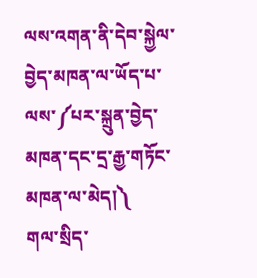ལས་འགན་ནི་དེབ་སྐྱེལ་བྱེད་མཁན་ལ་ཡོད་པ་ལས་༼པར་སྐྲུན་བྱེད་མཁན་དང་དྲ་རྒྱ་གཏོང་མཁན་ལ་མེད།༽
གལ་སྲིད་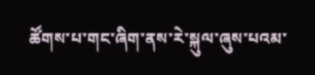ཚོགས་པ་གང་ཞིག་ནས་རེ་སྐུལ་ཞུས་པའམ་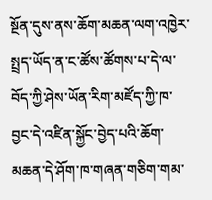སྔོན་དུས་ནས་ཆོག་མཆན་ལག་འཁྱེར་སྤྲད་ཡོད་ན་ང་ཚོས་ཚོགས་པ་དེ་ལ་བོད་ཀྱི་ཤེས་ཡོན་རིག་མཛོད་ཀྱི་ཁ་བྱང་དེ་འཛིན་སྐྱོང་བྱེད་པའི་ཆོག་མཆན་དེ་ཤོག་ཁ་གཞན་གཅིག་གམ་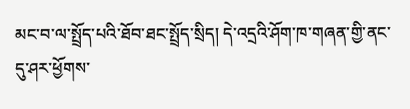མང་བ་ལ་སྤྲོད་པའི་ཐོབ་ཐང་སྤྲོད་སྲིད། དེ་འདྲའི་ཤོག་ཁ་གཞན་གྱི་ནང་དུ་ཤར་ཕྱོགས་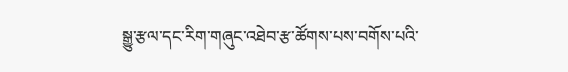སྒྱུ་རྩལ་དང་རིག་གཞུང་འཐེབ་རྩ་ཚོགས་པས་བགོས་པའི་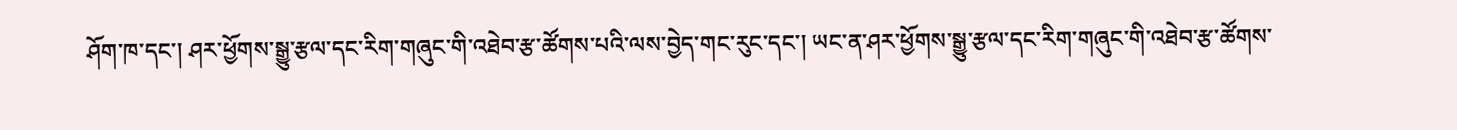ཤོག་ཁ་དང་། ཤར་ཕྱོགས་སྒྱུ་རྩལ་དང་རིག་གཞུང་གི་འཐེབ་རྩ་ཚོགས་པའི་ལས་བྱེད་གང་རུང་དང་། ཡང་ན་ཤར་ཕྱོགས་སྒྱུ་རྩལ་དང་རིག་གཞུང་གི་འཐེབ་རྩ་ཚོགས་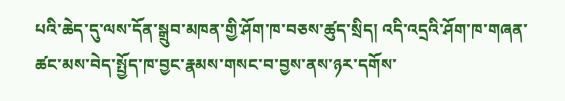པའི་ཆེད་དུ་ལས་དོན་སྒྲུབ་མཁན་གྱི་ཤོག་ཁ་བཅས་ཚུད་སྲིད། འདི་འདྲའི་ཤོག་ཁ་གཞན་ཚང་མས་བེད་སྤྱོད་ཁ་བྱང་རྣམས་གསང་བ་བྱས་ནས་ཉར་དགོས་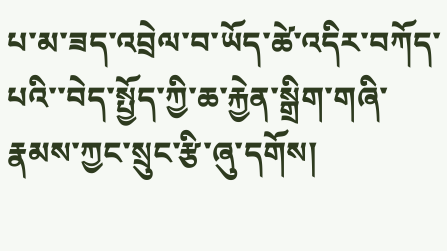པ་མ་ཟད་འབྲེལ་བ་ཡོད་ཚེ་འདིར་བཀོད་པའི་་བེད་སྤྱོད་ཀྱི་ཆ་རྐྱེན་སྒྲིག་གཞི་རྣམས་ཀྱང་སྲུང་རྩི་ཞུ་དགོས།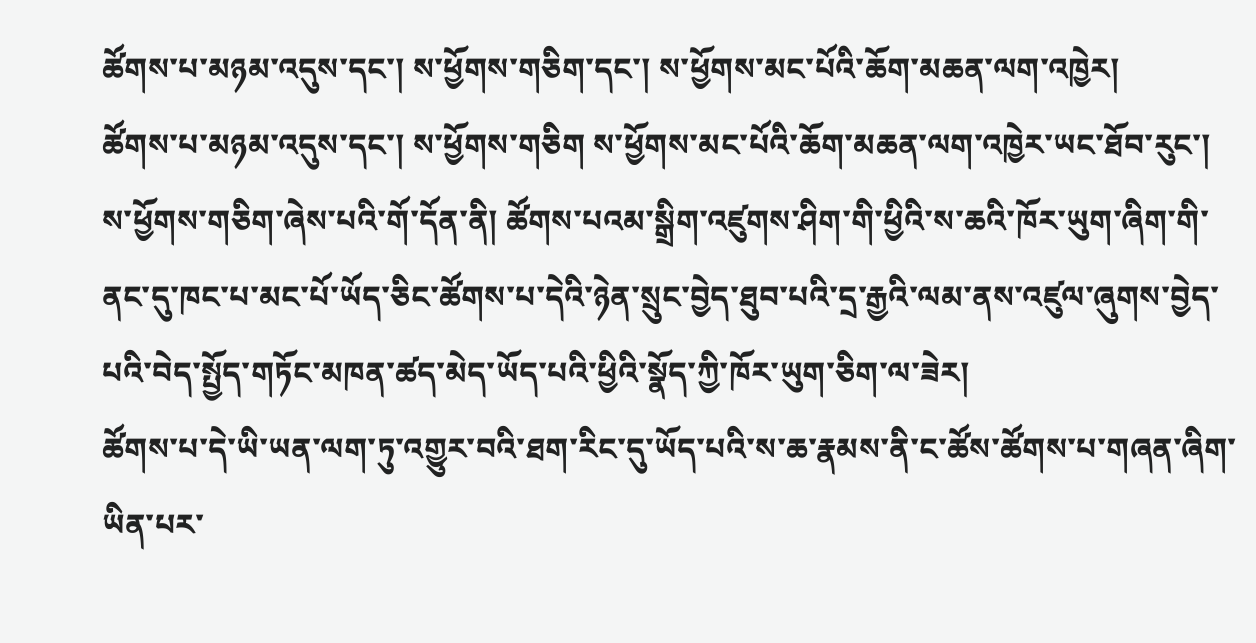ཚོགས་པ་མཉམ་འདུས་དང་། ས་ཕྱོགས་གཅིག་དང་། ས་ཕྱོགས་མང་པོའི་ཆོག་མཆན་ལག་འཁྱེར།
ཚོགས་པ་མཉམ་འདུས་དང་། ས་ཕྱོགས་གཅིག ས་ཕྱོགས་མང་པོའི་ཆོག་མཆན་ལག་འཁྱེར་ཡང་ཐོབ་རུང་།
ས་ཕྱོགས་གཅིག་ཞེས་པའི་གོ་དོན་ནི། ཚོགས་པའམ་སྒྲིག་འཛུགས་ཤིག་གི་ཕྱིའི་ས་ཆའི་ཁོར་ཡུག་ཞིག་གི་ནང་དུ་ཁང་པ་མང་པོ་ཡོད་ཅིང་ཚོགས་པ་དེའི་ཉེན་སྲུང་བྱེད་ཐུབ་པའི་དྲ་རྒྱའི་ལམ་ནས་འཛུལ་ཞུགས་བྱེད་པའི་བེད་སྤྱོད་གཏོང་མཁན་ཚད་མེད་ཡོད་པའི་ཕྱིའི་སྣོད་ཀྱི་ཁོར་ཡུག་ཅིག་ལ་ཟེར།
ཚོགས་པ་དེ་ཡི་ཡན་ལག་ཏུ་འགྱུར་བའི་ཐག་རིང་དུ་ཡོད་པའི་ས་ཆ་རྣམས་ནི་ང་ཚོས་ཚོགས་པ་གཞན་ཞིག་ཡིན་པར་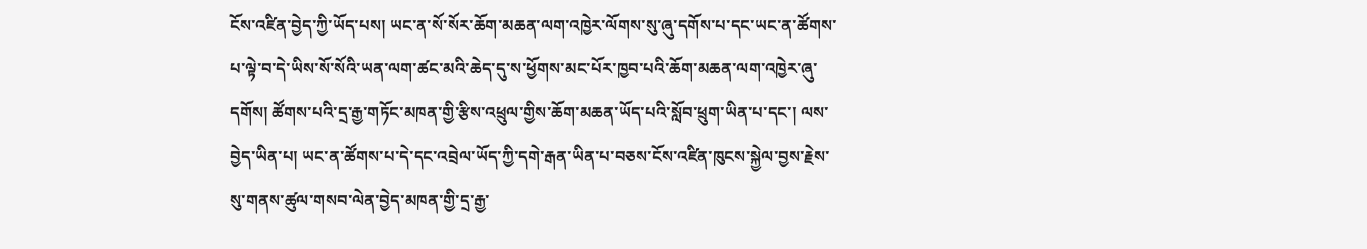ངོས་འཛིན་བྱེད་ཀྱི་ཡོད་པས། ཡང་ན་སོ་སོར་ཆོག་མཆན་ལག་འཁྱེར་ལོགས་སུ་ཞུ་དགོས་པ་དང་ཡང་ན་ཚོགས་པ་ལྟེ་བ་དེ་ཡིས་སོ་སོའི་ཡན་ལག་ཚང་མའི་ཆེད་དུ་ས་ཕྱོགས་མང་པོར་ཁྱབ་པའི་ཆོག་མཆན་ལག་འཁྱེར་ཞུ་དགོས། ཚོགས་པའི་དྲ་རྒྱ་གཏོང་མཁན་གྱི་རྩིས་འཕྲུལ་གྱིས་ཆོག་མཆན་ཡོད་པའི་སློབ་ཕྲུག་ཡིན་པ་དང་། ལས་བྱེད་ཡིན་པ། ཡང་ན་ཚོགས་པ་དེ་དང་འབྲེལ་ཡོད་ཀྱི་དགེ་རྒན་ཡིན་པ་བཅས་ངོས་འཛིན་ཁུངས་སྐྱེལ་བྱས་རྗེས་སུ་གནས་ཚུལ་གསབ་ལེན་བྱེད་མཁན་གྱི་དྲ་རྒྱ་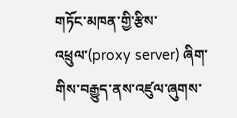གཏོང་མཁན་གྱི་རྩིས་འཕྲུལ་(proxy server) ཞིག་གིས་བརྒྱུད་ནས་འཛུལ་ཞུགས་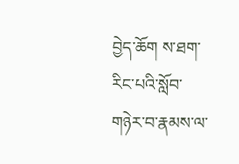བྱེད་ཆོག ས་ཐག་རིང་པའི་སློབ་གཉེར་བ་རྣམས་ལ་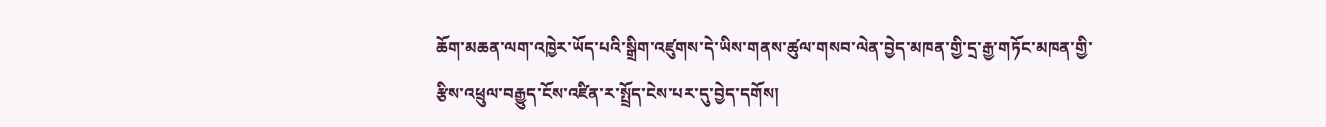ཆོག་མཆན་ལག་འཁྱེར་ཡོད་པའི་སྒྲིག་འཛུགས་དེ་ཡིས་གནས་ཚུལ་གསབ་ལེན་བྱེད་མཁན་གྱི་དྲ་རྒྱ་གཏོང་མཁན་གྱི་རྩིས་འཕྲུལ་བརྒྱུད་ངོས་འཛིན་ར་སྤྲོད་ངེས་པར་དུ་བྱེད་དགོས།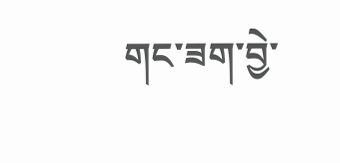གང་ཟག་བྱེ་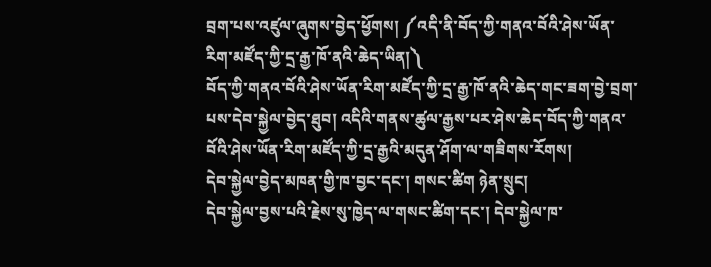བྲག་པས་འཛུལ་ཞུགས་བྱེད་ཕྱོགས། ༼འདི་ནི་བོད་ཀྱི་གནའ་བོའི་ཤེས་ཡོན་རིག་མཛོད་ཀྱི་དྲ་རྒྱ་ཁོ་ནའི་ཆེད་ཡིན།༽
བོད་ཀྱི་གནའ་བོའི་ཤེས་ཡོན་རིག་མཛོད་ཀྱི་དྲ་རྒྱ་ཁོ་ནའི་ཆེད་གང་ཟག་བྱེ་བྲག་པས་དེབ་སྐྱེལ་བྱེད་ཐུབ། འདིའི་གནས་ཚུལ་རྒྱས་པར་ཤེས་ཆེད་བོད་ཀྱི་གནའ་བོའི་ཤེས་ཡོན་རིག་མཛོད་ཀྱི་དྲ་རྒྱའི་མདུན་ཤོག་ལ་གཟིགས་རོགས།
དེབ་སྐྱེལ་བྱེད་མཁན་གྱི་ཁ་བྱང་དང་། གསང་ཚིག ཉེན་སྲུང།
དེབ་སྐྱེལ་བྱས་པའི་རྗེས་སུ་ཁྱེད་ལ་གསང་ཚིག་དང་། དེབ་སྐྱེལ་ཁ་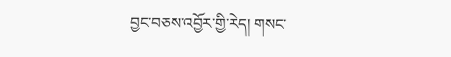བྱང་བཅས་འབྱོར་གྱི་རེད། གསང་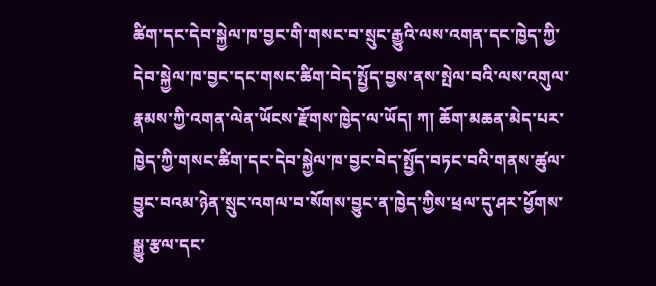ཚིག་དང་དེབ་སྐྱེལ་ཁ་བྱང་གི་གསང་བ་སྲུང་རྒྱུའི་ལས་འགན་དང་ཁྱེད་ཀྱི་དེབ་སྐྱེལ་ཁ་བྱང་དང་གསང་ཚིག་བེད་སྤྱོད་བྱས་ནས་སྤེལ་བའི་ལས་འགུལ་རྣམས་ཀྱི་འགན་ལེན་ཡོངས་རྫོགས་ཁྱེད་ལ་ཡོད། ཀ། ཆོག་མཆན་མེད་པར་ཁྱེད་ཀྱི་གསང་ཚིག་དང་དེབ་སྐྱེལ་ཁ་བྱང་བེད་སྤྱོད་བཏང་བའི་གནས་ཚུལ་བྱུང་བའམ་ཉེན་སྲུང་འགལ་བ་སོགས་བྱུང་ན་ཁྱེད་ཀྱིས་ཕྲལ་དུ་ཤར་ཕྱོགས་སྒྱུ་རྩལ་དང་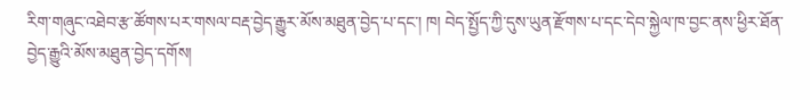རིག་གཞུང་འཐེབ་རྩ་ཚོགས་པར་གསལ་བརྡ་བྱེད་རྒྱུར་མོས་མཐུན་བྱེད་པ་དང་། ཁ། བེད་སྤྱོད་ཀྱི་དུས་ཡུན་རྫོགས་པ་དང་དེབ་སྐྱེལ་ཁ་བྱང་ནས་ཕྱིར་ཐོན་བྱེད་རྒྱུའི་མོས་མཐུན་བྱེད་དགོས།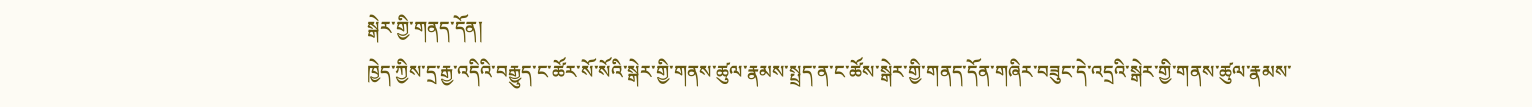སྒེར་གྱི་གནད་དོན།
ཁྱེད་ཀྱིས་དྲ་རྒྱ་འདིའི་བརྒྱུད་ང་ཚོར་སོ་སོའི་སྒེར་གྱི་གནས་ཚུལ་རྣམས་སྤྲད་ན་ང་ཚོས་སྒེར་གྱི་གནད་དོན་གཞིར་བཟུང་དེ་འདྲའི་སྒེར་གྱི་གནས་ཚུལ་རྣམས་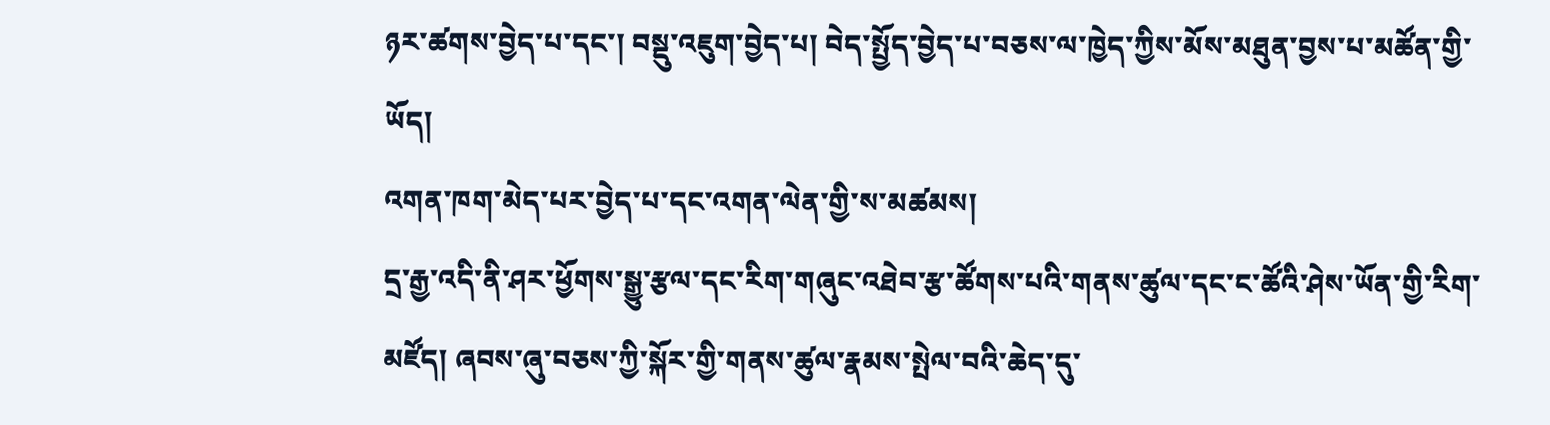ཉར་ཚགས་བྱེད་པ་དང་། བསྡུ་འཇུག་བྱེད་པ། བེད་སྤྱོད་བྱེད་པ་བཅས་ལ་ཁྱེད་ཀྱིས་མོས་མཐུན་བྱས་པ་མཚོན་གྱི་ཡོད།
འགན་ཁག་མེད་པར་བྱེད་པ་དང་འགན་ལེན་གྱི་ས་མཚམས།
དྲ་རྒྱ་འདི་ནི་ཤར་ཕྱོགས་སྒྱུ་རྩལ་དང་རིག་གཞུང་འཐེབ་རྩ་ཚོགས་པའི་གནས་ཚུལ་དང་ང་ཚོའི་ཤེས་ཡོན་གྱི་རིག་མཛོད། ཞབས་ཞུ་བཅས་ཀྱི་སྐོར་གྱི་གནས་ཚུལ་རྣམས་སྤེལ་བའི་ཆེད་དུ་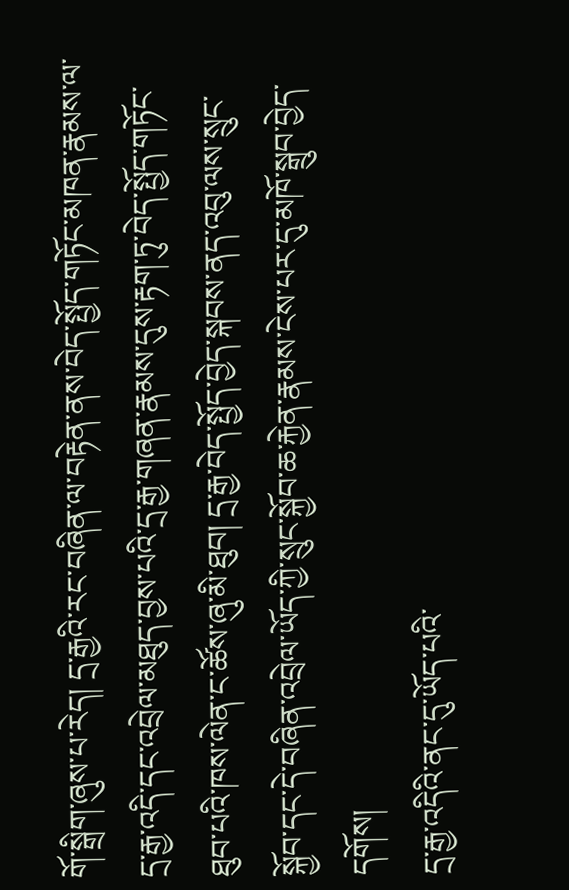གོ་སྒྲིག་ཞུས་པ་རེད། དྲ་རྒྱའི་རང་བཞིན་ལ་བརྟེན་ནས་བེད་སྤྱོད་གཏོང་མཁན་རྣམས་ལ་དྲ་རྒྱ་འདི་དང་འབྲེལ་མཐུད་བྱས་པའི་དྲ་རྒྱ་གཞན་རྣམས་དུས་རྟག་ཏུ་བེད་སྤྱོད་གཏོང་ཐུབ་པའི་ཁས་ལེན་ང་ཚོས་ཞུ་མི་ཐུབ། དྲ་རྒྱ་བེད་སྤྱོད་བྱེད་སྐབས་ནད་འབུ་ལས་སྲུང་སྐྱོབ་དང་དེ་བཞིན་འབྲེལ་ཡོད་ཀྱི་སྲུང་སྐྱོབ་ཆ་རྐྱེན་རྣམས་ངེས་པར་དུ་མཁོ་སྒྲུབ་བྱེད་དགོས།
དྲ་རྒྱ་འདིའི་ནང་དུ་ཡོད་པའི་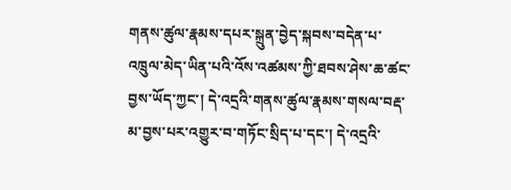གནས་ཚུལ་རྣམས་དཔར་སྐྲུན་བྱེད་སྐབས་བདེན་པ་འཁྲུལ་མེད་ཡིན་པའི་འོས་འཚམས་ཀྱི་ཐབས་ཤེས་ཆ་ཚང་བྱས་ཡོད་ཀྱང་། དེ་འདྲའི་གནས་ཚུལ་རྣམས་གསལ་བརྡ་མ་བྱས་པར་འགྱུར་བ་གཏོང་སྲིད་པ་དང་། དེ་འདྲའི་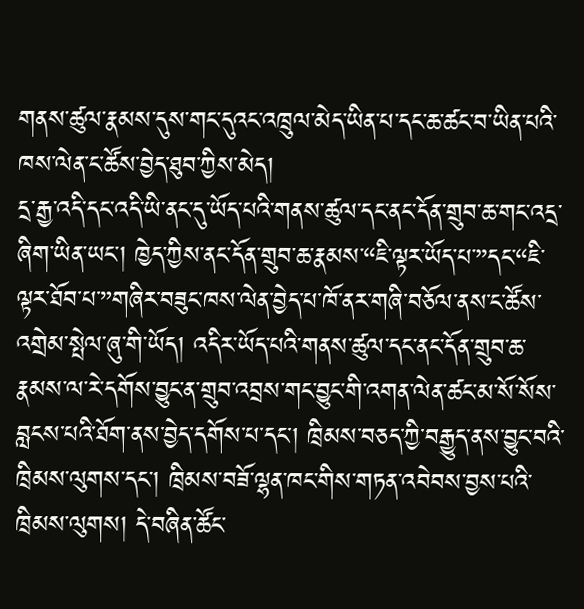གནས་ཚུལ་རྣམས་དུས་གང་དུའང་འཁྲུལ་མེད་ཡིན་པ་དང་ཆ་ཚང་བ་ཡིན་པའི་ཁས་ལེན་ང་ཚོས་བྱེད་ཐུབ་ཀྱིས་མེད།
དྲ་རྒྱ་འདི་དང་འདི་ཡི་ནང་དུ་ཡོད་པའི་གནས་ཚུལ་དང་ནང་དོན་གྲུབ་ཆ་གང་འདྲ་ཞིག་ཡིན་ཡང་། ཁྱེད་ཀྱིས་ནང་དོན་གྲུབ་ཆ་རྣམས་“ཇི་ལྟར་ཡོད་པ་”དང་“ཇི་ལྟར་ཐོབ་པ་”གཞིར་བཟུང་ཁས་ལེན་བྱེད་པ་ཁོ་ནར་གཞི་བཅོལ་ནས་ང་ཚོས་འགྲེམ་སྤེལ་ཞུ་གི་ཡོད། འདིར་ཡོད་པའི་གནས་ཚུལ་དང་ནང་དོན་གྲུབ་ཆ་རྣམས་ལ་རེ་དགོས་བྱུང་ན་གྲུབ་འབྲས་གང་བྱུང་གི་འགན་ལེན་ཚང་མ་སོ་སོས་བླངས་པའི་ཐོག་ནས་བྱེད་དགོས་པ་དང་། ཁྲིམས་བཅད་ཀྱི་བརྒྱུད་ནས་བྱུང་བའི་ཁྲིམས་ལུགས་དང་། ཁྲིམས་བཟོ་ལྷན་ཁང་གིས་གཏན་འབེབས་བྱས་པའི་ཁྲིམས་ལུགས། དེ་བཞིན་ཚོང་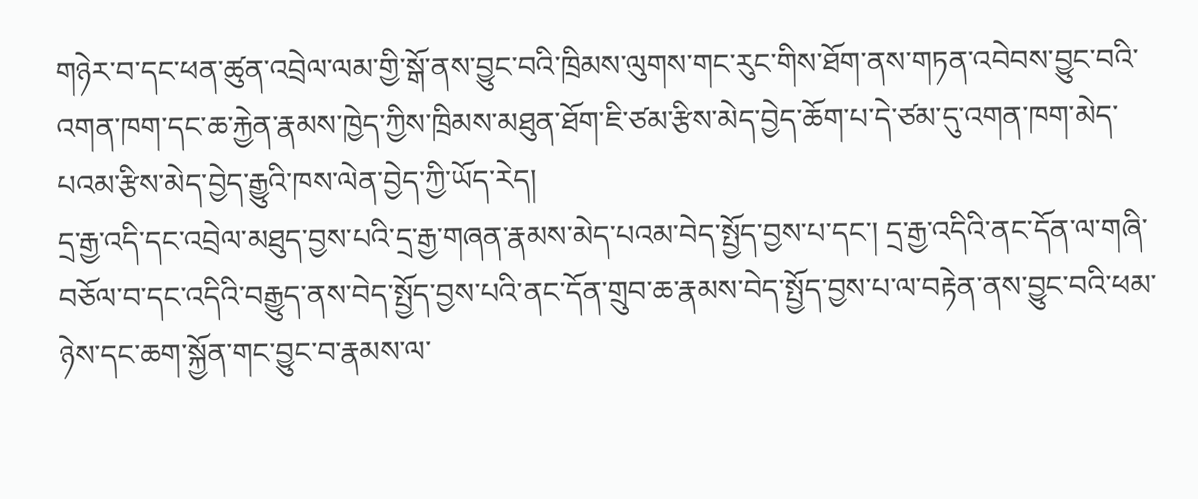གཉེར་བ་དང་ཕན་ཚུན་འབྲེལ་ལམ་གྱི་སྒོ་ནས་བྱུང་བའི་ཁྲིམས་ལུགས་གང་རུང་གིས་ཐོག་ནས་གཏན་འབེབས་བྱུང་བའི་འགན་ཁག་དང་ཆ་རྐྱེན་རྣམས་ཁྱེད་ཀྱིས་ཁྲིམས་མཐུན་ཐོག་ཇི་ཙམ་རྩིས་མེད་བྱེད་ཆོག་པ་དེ་ཙམ་དུ་འགན་ཁག་མེད་པའམ་རྩིས་མེད་བྱེད་རྒྱུའི་ཁས་ལེན་བྱེད་ཀྱི་ཡོད་རེད།
དྲ་རྒྱ་འདི་དང་འབྲེལ་མཐུད་བྱས་པའི་དྲ་རྒྱ་གཞན་རྣམས་མེད་པའམ་བེད་སྤྱོད་བྱས་པ་དང་། དྲ་རྒྱ་འདིའི་ནང་དོན་ལ་གཞི་བཅོལ་བ་དང་འདིའི་བརྒྱུད་ནས་བེད་སྤྱོད་བྱས་པའི་ནང་དོན་གྲུབ་ཆ་རྣམས་བེད་སྤྱོད་བྱས་པ་ལ་བརྟེན་ནས་བྱུང་བའི་ཕམ་ཉེས་དང་ཆག་སྐྱོན་གང་བྱུང་བ་རྣམས་ལ་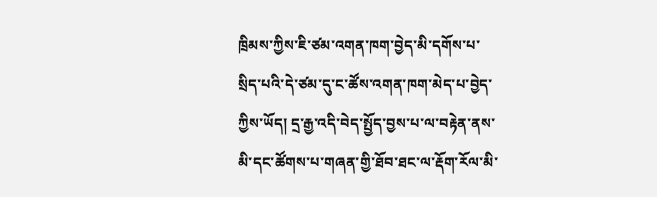ཁྲིམས་ཀྱིས་ཇི་ཙམ་འགན་ཁག་བྱེད་མི་དགོས་པ་སྲིད་པའི་དེ་ཙམ་དུ་ང་ཚོས་འགན་ཁག་མེད་པ་བྱེད་ཀྱིས་ཡོད། དྲ་རྒྱ་འདི་བེད་སྤྱོད་བྱས་པ་ལ་བརྟེན་ནས་མི་དང་ཚོགས་པ་གཞན་གྱི་ཐོབ་ཐང་ལ་རྡོག་རོལ་མི་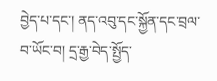བྱེད་པ་དང་། ནད་འབུ་དང་སྐྱོན་དང་བྲལ་བ་ཡོང་བ། དྲ་རྒྱ་བེད་སྤྱོད་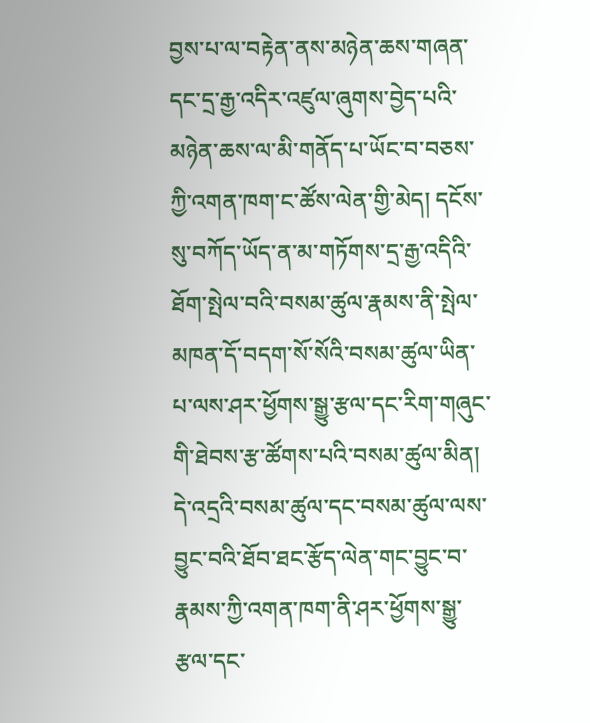བྱས་པ་ལ་བརྟེན་ནས་མཉེན་ཆས་གཞན་དང་དྲ་རྒྱ་འདིར་འཛུལ་ཞུགས་བྱེད་པའི་མཉེན་ཆས་ལ་མི་གནོད་པ་ཡོང་བ་བཅས་ཀྱི་འགན་ཁག་ང་ཚོས་ལེན་གྱི་མེད། དངོས་སུ་བཀོད་ཡོད་ན་མ་གཏོགས་དྲ་རྒྱ་འདིའི་ཐོག་སྤེལ་བའི་བསམ་ཚུལ་རྣམས་ནི་སྤེལ་མཁན་དོ་བདག་སོ་སོའི་བསམ་ཚུལ་ཡིན་པ་ལས་ཤར་ཕྱོགས་སྒྱུ་རྩལ་དང་རིག་གཞུང་གི་ཐེབས་རྩ་ཚོགས་པའི་བསམ་ཚུལ་མིན། དེ་འདྲའི་བསམ་ཚུལ་དང་བསམ་ཚུལ་ལས་བྱུང་བའི་ཐོབ་ཐང་རྩོད་ལེན་གང་བྱུང་བ་རྣམས་ཀྱི་འགན་ཁག་ནི་ཤར་ཕྱོགས་སྒྱུ་རྩལ་དང་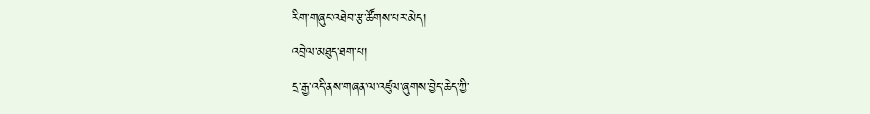རིག་གཞུང་འཐེབ་རྩ་ཚོགས་པར་མེད།
འབྲེལ་མཐུད་ཐག་པ།
དྲ་རྒྱ་འདི་ནས་གཞན་ལ་འཛུལ་ཞུགས་བྱེད་ཆེད་ཀྱི་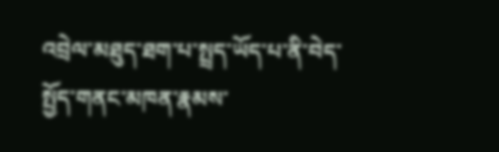འབྲེལ་མཐུད་ཐག་པ་སྤྲད་ཡོད་པ་ནི་བེད་སྤྱོད་གནང་མཁན་རྣམས་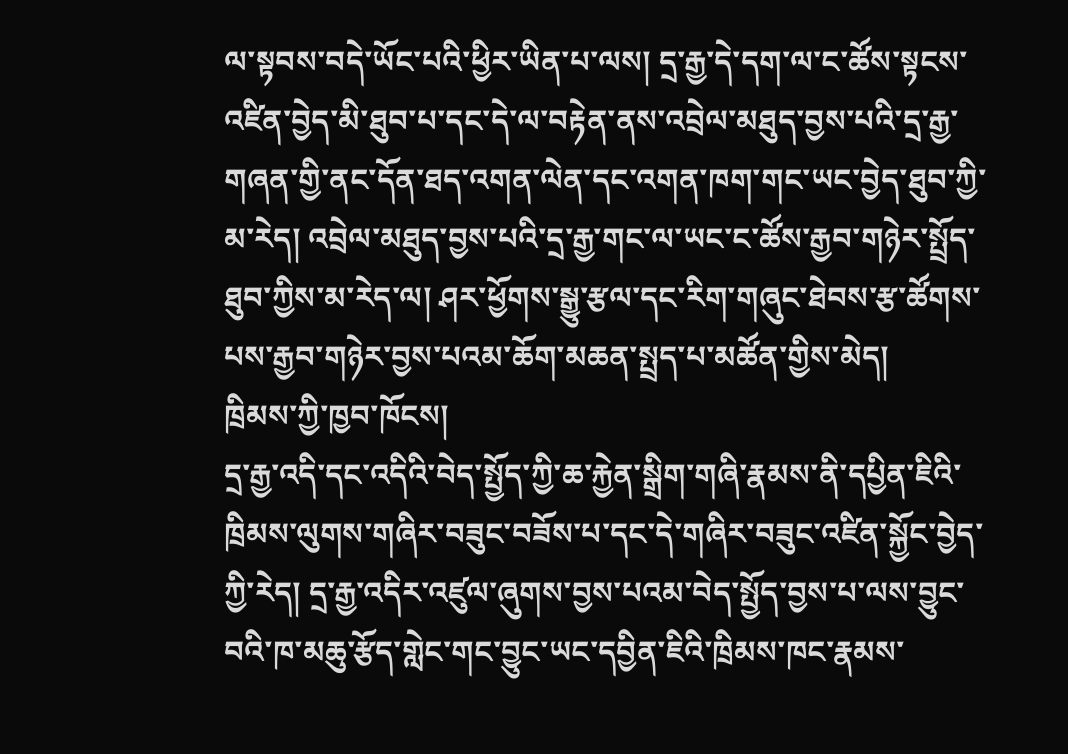ལ་སྟབས་བདེ་ཡོང་པའི་ཕྱིར་ཡིན་པ་ལས། དྲ་རྒྱ་དེ་དག་ལ་ང་ཚོས་སྟངས་འཛིན་བྱེད་མི་ཐུབ་པ་དང་དེ་ལ་བརྟེན་ནས་འབྲེལ་མཐུད་བྱས་པའི་དྲ་རྒྱ་གཞན་གྱི་ནང་དོན་ཐད་འགན་ལེན་དང་འགན་ཁག་གང་ཡང་བྱེད་ཐུབ་ཀྱི་མ་རེད། འབྲེལ་མཐུད་བྱས་པའི་དྲ་རྒྱ་གང་ལ་ཡང་ང་ཚོས་རྒྱབ་གཉེར་སྤྲོད་ཐུབ་ཀྱིས་མ་རེད་ལ། ཤར་ཕྱོགས་སྒྱུ་རྩལ་དང་རིག་གཞུང་ཐེབས་རྩ་ཚོགས་པས་རྒྱབ་གཉེར་བྱས་པའམ་ཆོག་མཆན་སྤྲད་པ་མཚོན་གྱིས་མེད།
ཁྲིམས་ཀྱི་ཁྱབ་ཁོངས།
དྲ་རྒྱ་འདི་དང་འདིའི་བེད་སྤྱོད་ཀྱི་ཆ་རྐྱེན་སྒྲིག་གཞི་རྣམས་ནི་དཔྱིན་ཇིའི་ཁྲིམས་ལུགས་གཞིར་བཟུང་བཟོས་པ་དང་དེ་གཞིར་བཟུང་འཛིན་སྐྱོང་བྱེད་ཀྱི་རེད། དྲ་རྒྱ་འདིར་འཛུལ་ཞུགས་བྱས་པའམ་བེད་སྤྱོད་བྱས་པ་ལས་བྱུང་བའི་ཁ་མཆུ་རྩོད་གླེང་གང་བྱུང་ཡང་དབྱིན་ཇིའི་ཁྲིམས་ཁང་རྣམས་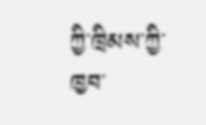ཀྱི་ཁྲིམས་ཀྱི་ཁྱབ་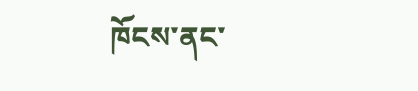ཁོངས་ནང་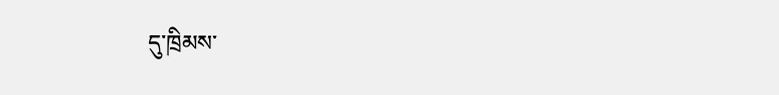དུ་ཁྲིམས་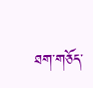ཐག་གཅོད་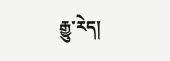རྒྱུ་རེད།